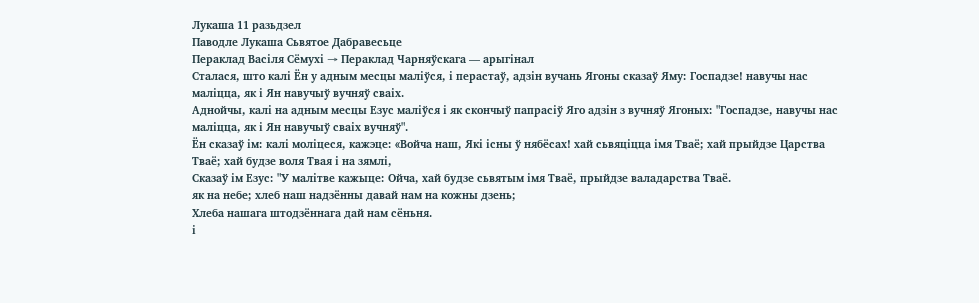Лукаша 11 разьдзел
Паводле Лукаша Сьвятое Дабравесьце
Пераклад Васіля Сёмухі → Пераклад Чарняўскага — арыгінал
Сталася, што калі Ён у адным месцы маліўся, і перастаў, адзін вучань Ягоны сказаў Яму: Госпадзе! навучы нас маліцца, як і Ян навучыў вучняў сваіх.
Аднойчы, калі на адным месцы Езус маліўся і як скончыў папрасіў Яго адзін з вучняў Ягоных: "Госпадзе, навучы нас маліцца, як і Ян навучыў сваіх вучняў".
Ён сказаў ім: калі моліцеся, кажэце: «Войча наш, Які існы ў нябёсах! хай сьвяціцца імя Тваё; хай прыйдзе Царства Тваё; хай будзе воля Твая і на зямлі,
Сказаў ім Езус: "У малітве кажыце: Ойча, хай будзе сьвятым імя Тваё, прыйдзе валадарства Тваё.
як на небе; хлеб наш надзённы давай нам на кожны дзень;
Хлеба нашага штодзённага дай нам сёньня.
і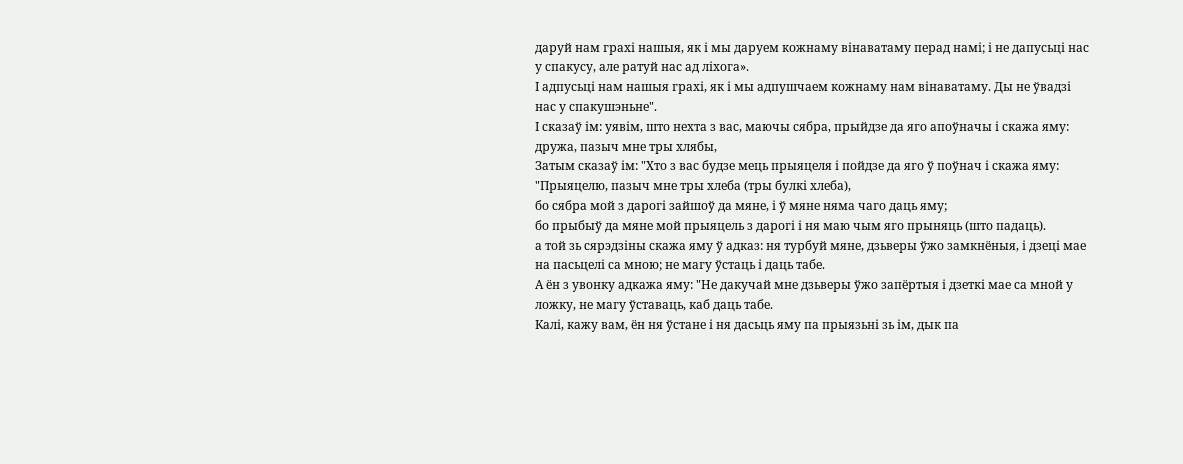даруй нам грахі нашыя, як і мы даруем кожнаму вінаватаму перад намі; і не дапусьці нас у спакусу, але ратуй нас ад ліхога».
І адпусьці нам нашыя грахі, як і мы адпушчаем кожнаму нам вінаватаму. Ды не ўвадзі нас у спакушэньне".
І сказаў ім: уявім, што нехта з вас, маючы сябра, прыйдзе да яго апоўначы і скажа яму: дружа, пазыч мне тры хлябы,
Затым сказаў ім: "Хто з вас будзе мець прыяцеля і пойдзе да яго ў поўнач і скажа яму: "Прыяцелю, пазыч мне тры хлеба (тры булкі хлеба),
бо сябра мой з дарогі зайшоў да мяне, і ў мяне няма чаго даць яму;
бо прыбыў да мяне мой прыяцель з дарогі і ня маю чым яго прыняць (што падаць).
а той зь сярэдзіны скажа яму ў адказ: ня турбуй мяне, дзьверы ўжо замкнёныя, і дзеці мае на пасьцелі са мною; не магу ўстаць і даць табе.
А ён з увонку адкажа яму: "Не дакучай мне дзьверы ўжо запёртыя і дзеткі мае са мной у ложку, не магу ўставаць, каб даць табе.
Калі, кажу вам, ён ня ўстане і ня дасьць яму па прыязьні зь ім, дык па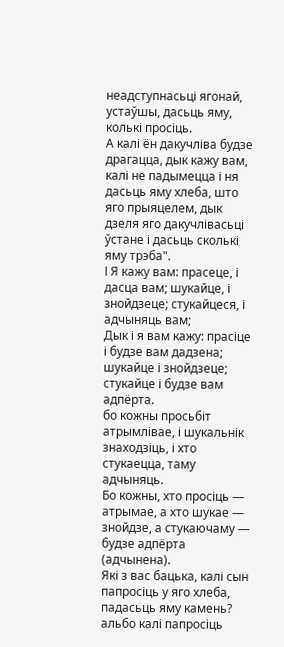неадступнасьці ягонай, устаўшы, дасьць яму, колькі просіць.
А калі ён дакучліва будзе драгацца, дык кажу вам, калі не падымецца і ня дасьць яму хлеба, што яго прыяцелем, дык дзеля яго дакучлівасьці ўстане і дасьць сколькі яму трэба".
І Я кажу вам: прасеце, і дасца вам; шукайце, і знойдзеце; стукайцеся, і адчыняць вам;
Дык і я вам кажу: прасіце і будзе вам дадзена; шукайце і знойдзеце; стукайце і будзе вам адпёрта.
бо кожны просьбіт атрымлівае, і шукальнік знаходзіць, і хто стукаецца, таму адчыняць.
Бо кожны, хто просіць — атрымае, а хто шукае — знойдзе, а стукаючаму — будзе адпёрта (адчынена).
Які з вас бацька, калі сын папросіць у яго хлеба, падасьць яму камень? альбо калі папросіць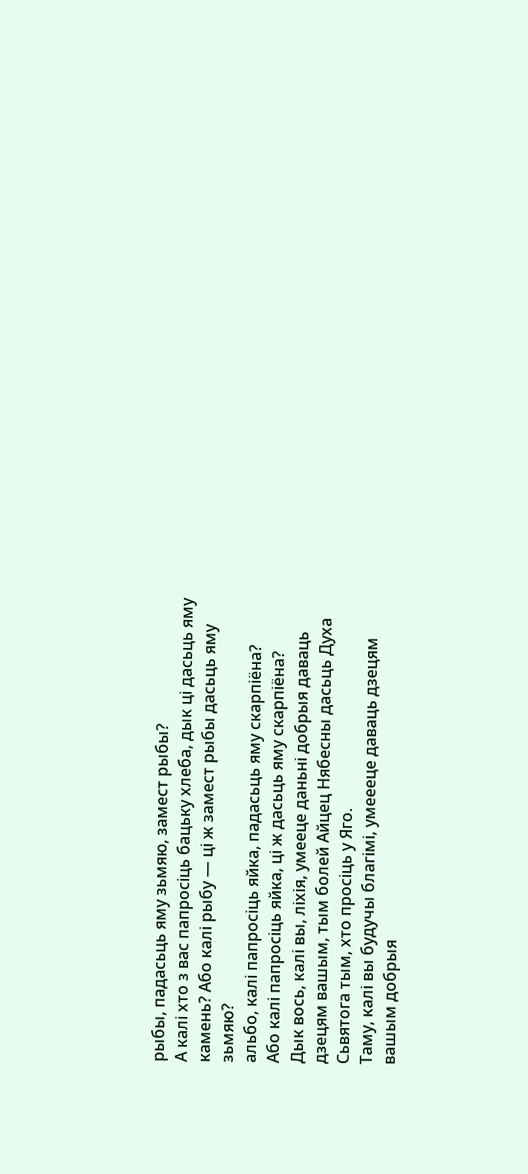рыбы, падасьць яму зьмяю, замест рыбы?
А калі хто з вас папросіць бацьку хлеба, дык ці дасьць яму камень? Або калі рыбу — ці ж замест рыбы дасьць яму зьмяю?
альбо, калі папросіць яйка, падасьць яму скарпіёна?
Або калі папросіць яйка, ці ж дасьць яму скарпіёна?
Дык вось, калі вы, ліхія, умееце даньні добрыя даваць дзецям вашым, тым болей Айцец Нябесны дасьць Духа Сьвятога тым, хто просіць у Яго.
Таму, калі вы будучы благімі, умеееце даваць дзецям вашым добрыя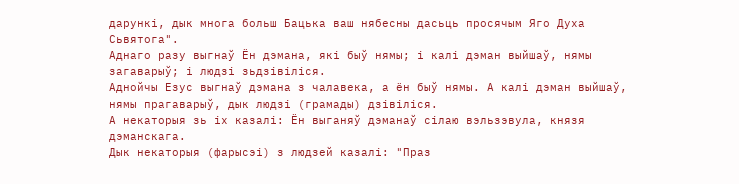дарункі, дык многа больш Бацька ваш нябесны дасьць просячым Яго Духа Сьвятога".
Аднаго разу выгнаў Ён дэмана, які быў нямы; і калі дэман выйшаў, нямы загаварыў; і людзі зьдзівіліся.
Аднойчы Езус выгнаў дэмана з чалавека, а ён быў нямы. А калі дэман выйшаў, нямы прагаварыў, дык людзі (грамады) дзівіліся.
А некаторыя зь іх казалі: Ён выганяў дэманаў сілаю вэльзэвула, князя дэманскага.
Дык некаторыя (фарысэі) з людзей казалі: "Праз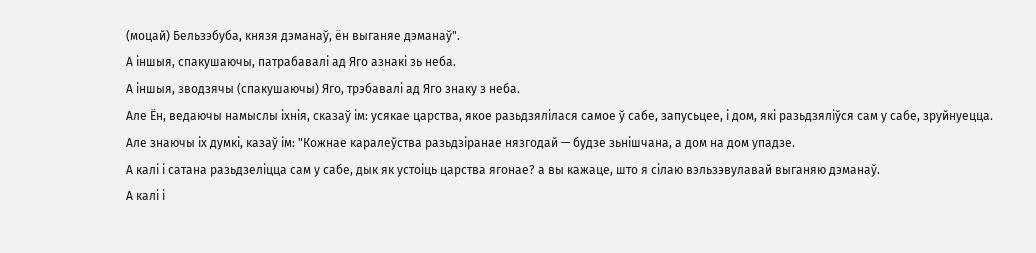(моцай) Бельзэбуба, князя дэманаў, ён выганяе дэманаў".
А іншыя, спакушаючы, патрабавалі ад Яго азнакі зь неба.
А іншыя, зводзячы (спакушаючы) Яго, трэбавалі ад Яго знаку з неба.
Але Ён, ведаючы намыслы іхнія, сказаў ім: усякае царства, якое разьдзялілася самое ў сабе, запусьцее, і дом, які разьдзяліўся сам у сабе, зруйнуецца.
Але знаючы іх думкі, казаў ім: "Кожнае каралеўства разьдзіранае нязгодай — будзе зьнішчана, а дом на дом упадзе.
А калі і сатана разьдзеліцца сам у сабе, дык як устоіць царства ягонае? а вы кажаце, што я сілаю вэльзэвулавай выганяю дэманаў.
А калі і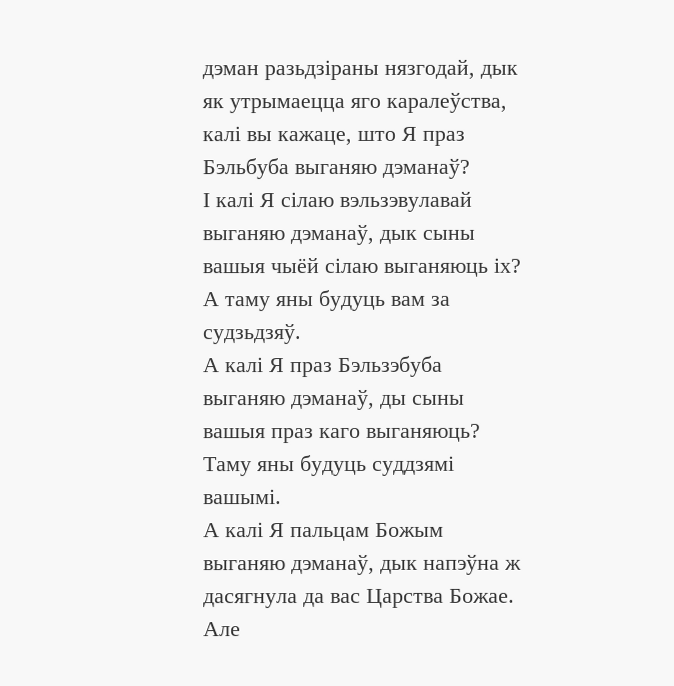дэман разьдзіраны нязгодай, дык як утрымаецца яго каралеўства, калі вы кажаце, што Я праз Бэльбуба выганяю дэманаў?
І калі Я сілаю вэльзэвулавай выганяю дэманаў, дык сыны вашыя чыёй сілаю выганяюць іх? А таму яны будуць вам за судзьдзяў.
А калі Я праз Бэльзэбуба выганяю дэманаў, ды сыны вашыя праз каго выганяюць? Таму яны будуць суддзямі вашымі.
А калі Я пальцам Божым выганяю дэманаў, дык напэўна ж дасягнула да вас Царства Божае.
Але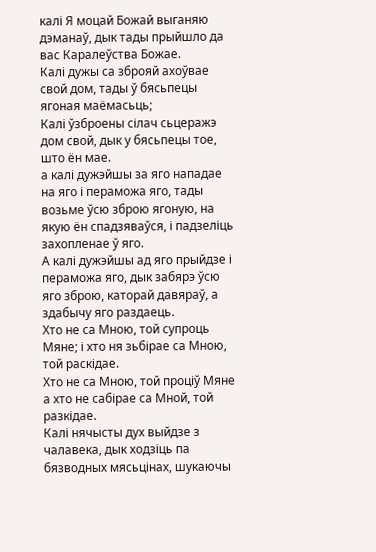калі Я моцай Божай выганяю дэманаў, дык тады прыйшло да вас Каралеўства Божае.
Калі дужы са зброяй ахоўвае свой дом, тады ў бясьпецы ягоная маёмасьць;
Калі ўзброены сілач сьцеражэ дом свой, дык у бясьпецы тое, што ён мае.
а калі дужэйшы за яго нападае на яго і пераможа яго, тады возьме ўсю зброю ягоную, на якую ён спадзяваўся, і падзеліць захопленае ў яго.
А калі дужэйшы ад яго прыйдзе і пераможа яго, дык забярэ ўсю яго зброю, каторай давяраў, а здабычу яго раздаець.
Хто не са Мною, той супроць Мяне; і хто ня зьбірае са Мною, той раскідае.
Хто не са Мною, той проціў Мяне а хто не сабірае са Мной, той разкідае.
Калі нячысты дух выйдзе з чалавека, дык ходзіць па бязводных мясьцінах, шукаючы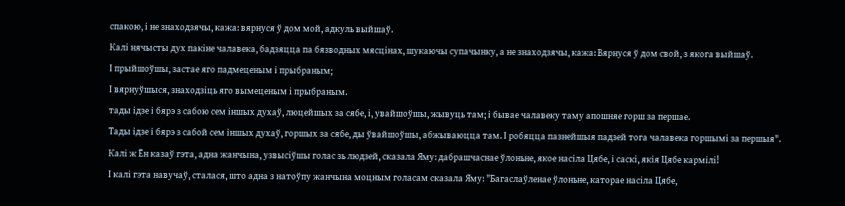спакою, і не знаходзячы, кажа: вярнуся ў дом мой, адкуль выйшаў.
Калі нячысты дух пакіне чалавека, бадзяцца па бязводных мясцінах, шукаючы супачынку, а не знаходзячы, кажа: Вярнуся ў дом свой, з якога выйшаў.
І прыйшоўшы, застае яго падмеценым і прыбраным;
І вярнуўшыся, знаходзіць яго вымеценым і прыбраным.
тады ідзе і бярэ з сабою сем іншых духаў, люцейшых за сябе, і, увайшоўшы, жывуць там; і бывае чалавеку таму апошняе горш за першае.
Тады ідзе і бярэ з сабой сем іншых духаў, горшых за сябе, ды ўвайшоўшы, абжываюцца там. І робяцца пазнейшыя падзей тога чалавека горшымі за першыя".
Калі ж Ён казаў гэта, адна жанчына, узвысіўшы голас зь людзей, сказала Яму: дабрашчаснае ўлоньне, якое насіла Цябе, і саскі, якія Цябе кармілі!
І калі гэта навучаў, сталася, што адна з натоўпу жанчына моцным голасам сказала Яму: "Багаслаўленае ўлоньне, каторае насіла Цябе,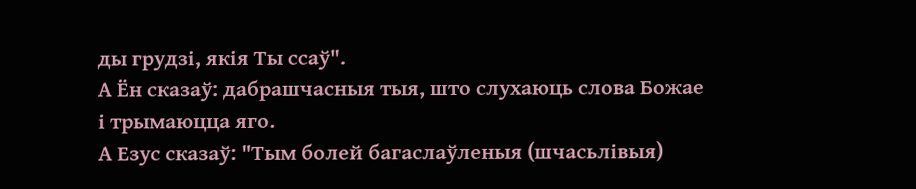ды грудзі, якія Ты ссаў".
А Ён сказаў: дабрашчасныя тыя, што слухаюць слова Божае і трымаюцца яго.
А Езус сказаў: "Тым болей багаслаўленыя (шчасьлівыя)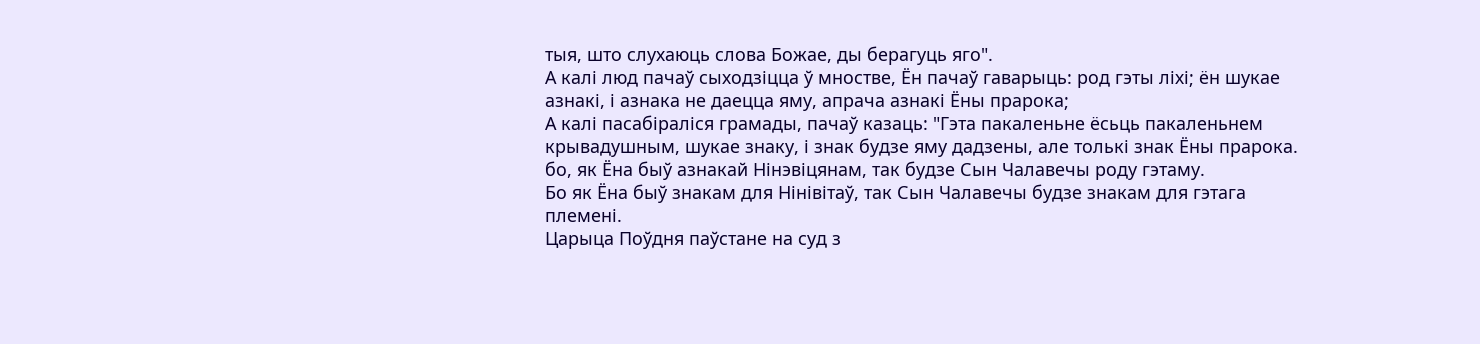тыя, што слухаюць слова Божае, ды берагуць яго".
А калі люд пачаў сыходзіцца ў мностве, Ён пачаў гаварыць: род гэты ліхі; ён шукае азнакі, і азнака не даецца яму, апрача азнакі Ёны прарока;
А калі пасабіраліся грамады, пачаў казаць: "Гэта пакаленьне ёсьць пакаленьнем крывадушным, шукае знаку, і знак будзе яму дадзены, але толькі знак Ёны прарока.
бо, як Ёна быў азнакай Нінэвіцянам, так будзе Сын Чалавечы роду гэтаму.
Бо як Ёна быў знакам для Нінівітаў, так Сын Чалавечы будзе знакам для гэтага племені.
Царыца Поўдня паўстане на суд з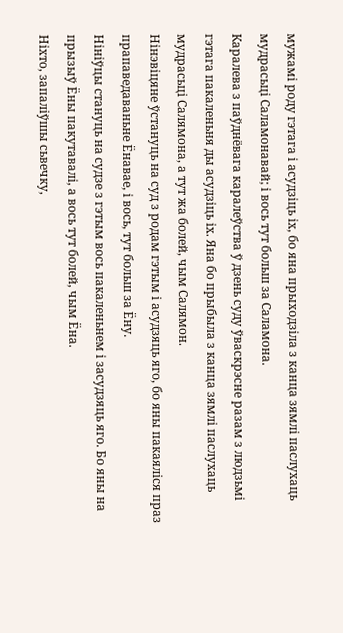мужамі роду гэтага і асудзіць іх, бо яна прыходзіла з канца зямлі паслухаць мудрасьці Саламонавай; і вось тут больш за Саламона.
Каралева з паўднёвага каралеўства ў дзень суду ўваскрэсне разам з людзьмі гэтага пакаленьня ды асудзіць іх. Яна бо прыбыла з канца зямлі паслухаць мудрасьці Салямона, а тут жа болей, чым Салямон.
Нінэвіцяне ўстануць на суд з родам гэтым і асудзяць яго, бо яны пакаяліся праз прапаведаваньне Ёнавае, і вось, тут больш за Ёну.
Нініўцы стануць на судзе з гэтым вось пакаленьнем і засудзяць яго. Бо яны на прызыў Ёны пакутавалі, а вось тут болей, чым Ёна.
Ніхто, запаліўшы сьвечку,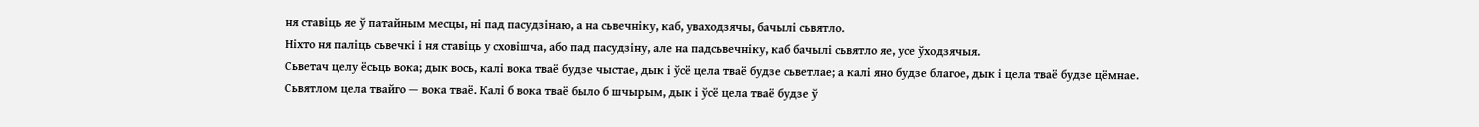ня ставіць яе ў патайным месцы, ні пад пасудзінаю, а на сьвечніку, каб, уваходзячы, бачылі сьвятло.
Ніхто ня паліць сьвечкі і ня ставіць у сховішча, або пад пасудзіну, але на падсьвечніку, каб бачылі сьвятло яе, усе ўходзячыя.
Сьветач целу ёсьць вока; дык вось, калі вока тваё будзе чыстае, дык і ўсё цела тваё будзе сьветлае; а калі яно будзе благое, дык і цела тваё будзе цёмнае.
Сьвятлом цела твайго — вока тваё. Калі б вока тваё было б шчырым, дык і ўсё цела тваё будзе ў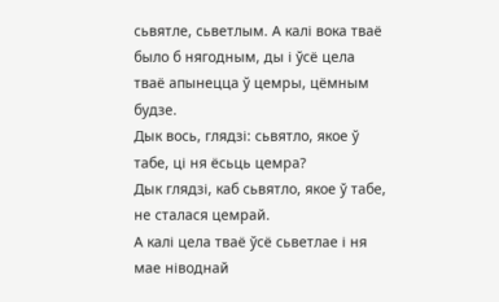сьвятле, сьветлым. А калі вока тваё было б нягодным, ды і ўсё цела тваё апынецца ў цемры, цёмным будзе.
Дык вось, глядзі: сьвятло, якое ў табе, ці ня ёсьць цемра?
Дык глядзі, каб сьвятло, якое ў табе, не сталася цемрай.
А калі цела тваё ўсё сьветлае і ня мае ніводнай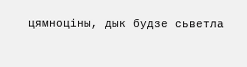цямноціны, дык будзе сьветла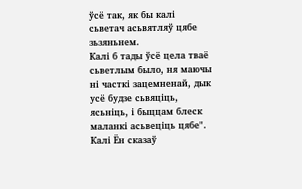ўсё так, як бы калі сьветач асьвятляў цябе зьзяньнем.
Калі б тады ўсё цела тваё сьветлым было, ня маючы ні часткі зацемненай, дык усё будзе сьвяціць, ясьніць, і быццам блеск маланкі асьвеціць цябе".
Калі Ён сказаў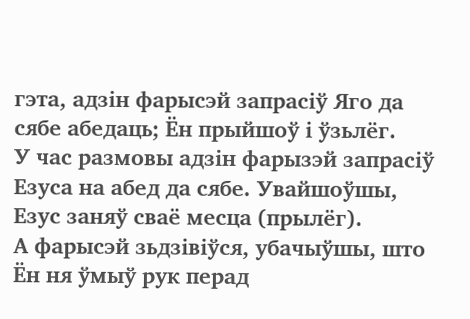гэта, адзін фарысэй запрасіў Яго да сябе абедаць; Ён прыйшоў і ўзьлёг.
У час размовы адзін фарызэй запрасіў Езуса на абед да сябе. Увайшоўшы, Езус заняў сваё месца (прылёг).
А фарысэй зьдзівіўся, убачыўшы, што Ён ня ўмыў рук перад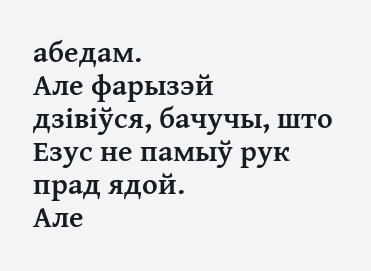абедам.
Але фарызэй дзівіўся, бачучы, што Езус не памыў рук прад ядой.
Але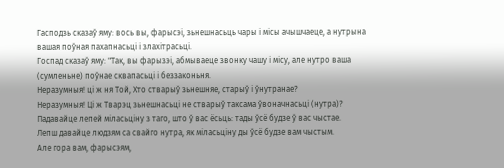Гасподзь сказаў яму: вось вы, фарысэі, зьнешнасьць чары і місы ачышчаеце, а нутрына вашая поўная пахапнасьці і злахітрасьці.
Госпад сказаў яму: "Так, вы фарызэі, абмываеце звонку чашу і місу, але нутро ваша (сумленьне) поўнае сквапасьці і беззаконьня.
Неразумныя! ці ж ня Той, Хто стварыў зьнешняе, старыў і ўнутранае?
Неразумныя! Ці ж Тварэц зьнешнасьці не стварыў таксама ўвоначнасьці (нутра)?
Падавайце лепей міласьціну з таго, што ў вас ёсьць: тады ўсё будзе ў вас чыстае.
Лепш давайце людзям са свайго нутра, як міласьціну ды ўсё будзе вам чыстым.
Але гора вам, фарысэям,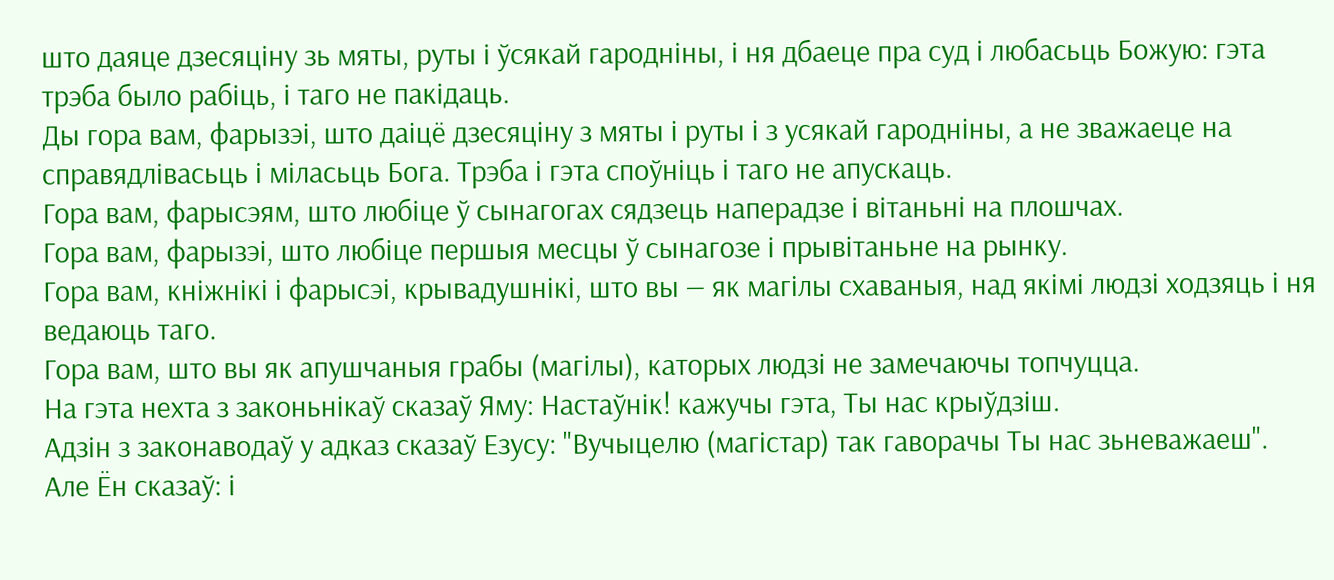што даяце дзесяціну зь мяты, руты і ўсякай гародніны, і ня дбаеце пра суд і любасьць Божую: гэта трэба было рабіць, і таго не пакідаць.
Ды гора вам, фарызэі, што даіцё дзесяціну з мяты і руты і з усякай гародніны, а не зважаеце на справядлівасьць і міласьць Бога. Трэба і гэта споўніць і таго не апускаць.
Гора вам, фарысэям, што любіце ў сынагогах сядзець наперадзе і вітаньні на плошчах.
Гора вам, фарызэі, што любіце першыя месцы ў сынагозе і прывітаньне на рынку.
Гора вам, кніжнікі і фарысэі, крывадушнікі, што вы — як магілы схаваныя, над якімі людзі ходзяць і ня ведаюць таго.
Гора вам, што вы як апушчаныя грабы (магілы), каторых людзі не замечаючы топчуцца.
На гэта нехта з законьнікаў сказаў Яму: Настаўнік! кажучы гэта, Ты нас крыўдзіш.
Адзін з законаводаў у адказ сказаў Езусу: "Вучыцелю (магістар) так гаворачы Ты нас зьневажаеш".
Але Ён сказаў: і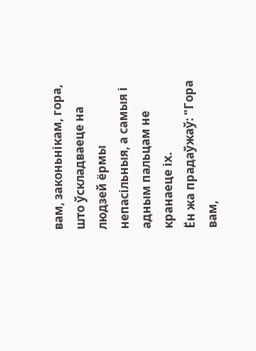вам, законьнікам, гора, што ўскладваеце на людзей ёрмы непасільныя, а самыя і адным пальцам не кранаеце іх.
Ён жа прадаўжаў: "Гора вам,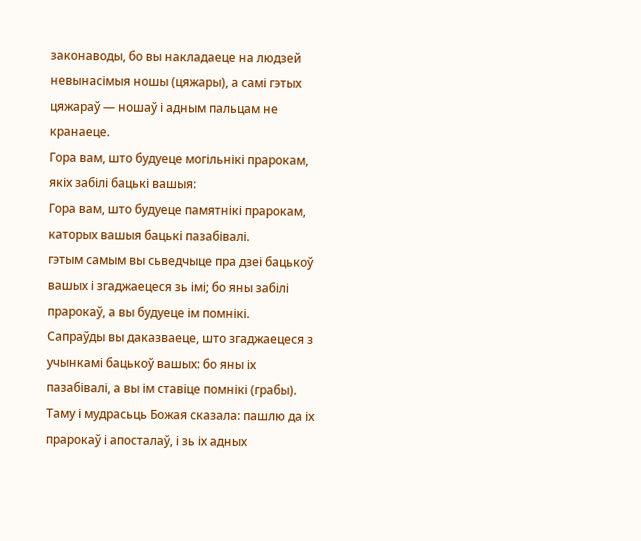законаводы, бо вы накладаеце на людзей невынасімыя ношы (цяжары), а самі гэтых цяжараў — ношаў і адным пальцам не кранаеце.
Гора вам, што будуеце могільнікі прарокам, якіх забілі бацькі вашыя:
Гора вам, што будуеце памятнікі прарокам, каторых вашыя бацькі пазабівалі.
гэтым самым вы сьведчыце пра дзеі бацькоў вашых і згаджаецеся зь імі; бо яны забілі прарокаў, а вы будуеце ім помнікі.
Сапраўды вы даказваеце, што згаджаецеся з учынкамі бацькоў вашых: бо яны іх пазабівалі, а вы ім ставіце помнікі (грабы).
Таму і мудрасьць Божая сказала: пашлю да іх прарокаў і апосталаў, і зь іх адных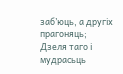заб’юць, а другіх прагоняць;
Дзеля таго і мудрасьць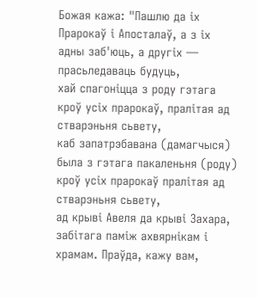Божая кажа: "Пашлю да іх Прарокаў і Апосталаў, а з іх адны заб'юць, а другіх — прасьледаваць будуць,
хай спагоніцца з роду гэтага кроў усіх прарокаў, пралітая ад стварэньня сьвету,
каб запатрэбавана (дамагчыся) была з гэтага пакаленьня (роду) кроў усіх прарокаў пралітая ад стварэньня сьвету,
ад крыві Авеля да крыві Захара, забітага паміж ахвярнікам і храмам. Праўда, кажу вам,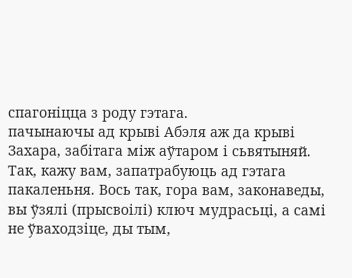спагоніцца з роду гэтага.
пачынаючы ад крыві Абэля аж да крыві Захара, забітага між аўтаром і сьвятыняй. Так, кажу вам, запатрабуюць ад гэтага пакаленьня. Вось так, гора вам, законаведы, вы ўзялі (прысвоілі) ключ мудрасьці, а самі не ўваходзіце, ды тым,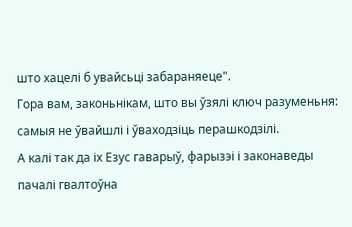што хацелі б увайсьці забараняеце".
Гора вам, законьнікам, што вы ўзялі ключ разуменьня: самыя не ўвайшлі і ўваходзіць перашкодзілі.
А калі так да іх Езус гаварыў, фарызэі і законаведы пачалі гвалтоўна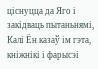ціснуцца да Яго і закідваць пытаньнямі,
Калі Ён казаў ім гэта, кніжнікі і фарысэі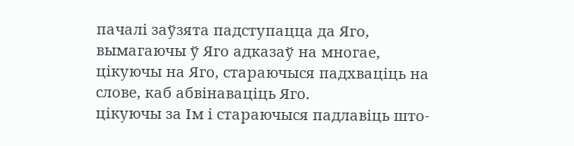пачалі заўзята падступацца да Яго, вымагаючы ў Яго адказаў на многае,
цікуючы на Яго, стараючыся падхваціць на слове, каб абвінаваціць Яго.
цікуючы за Ім і стараючыся падлавіць што-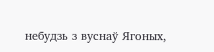небудзь з вуснаў Ягоных,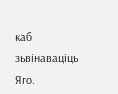каб зьвінаваціць Яго.